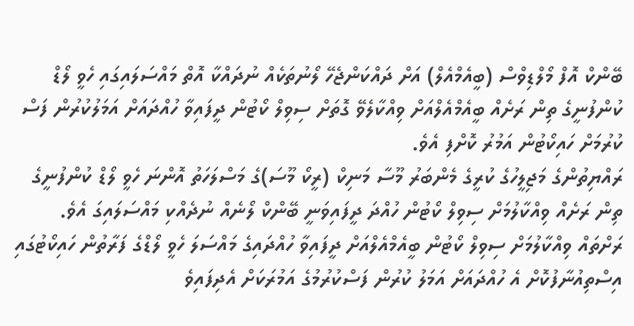ބޭންކް އޮފް މޯލްޑިވްސް (ބީއެމްއެލް) އަށް ދައްކަންޖެހޭ ލޯނުތަކެއް ނުދައްކާ އޮތް މައްސަލައިގައި ހެވީ ލޯޑް ކުންފުނީގެ ތިން ރަށެއް ބީއެމްއެލްއަށް ވިއްކާލެވޭ ގޮތަށް ސިވިލް ކޯޓުން ދީފައިވާ ހުއްދައަށް އަމަލުކުރުން ފަސް ކުރުމަށް ހައިކޯޓުން އަމުރު ކޮށްފި އެވެ.
ރައްޔިތުންގެ މަޖިލީހުގެ ކުރީގެ މެންބަރު މޫސާ މަނިކް (ރީކޯ މޫސަ)ގެ މަސްލަހަތު އޮންނަ ހެވީ ލޯޑް ކުންފުނީގެ ތިން ރަށެއް ވިއްކާލުމަށް ސިވިލް ކޯޓުން ހުއްދަ ދީފައިވަނީ ބޭންކް ލޯނެއް ނުދެއްކި މައްސަލައިގަ އެވެ.
ރަށްތައް ވިއްކާލުމަށް ސިވިލް ކޯޓުން ބީއެމްއެލްއަށް ދީފައިވާ ހުއްދައިގެ މައްސަލަ ހެވީ ލޯޑްގެ ފަރާތުން ހައިކޯޓުގައި އިސްތިއުނާފުކޮށް އެ ހުއްދައަށް އަމަލު ކުރުން ފަސްކުރުމުގެ އަމުރަކަށް އެދިފައިވެ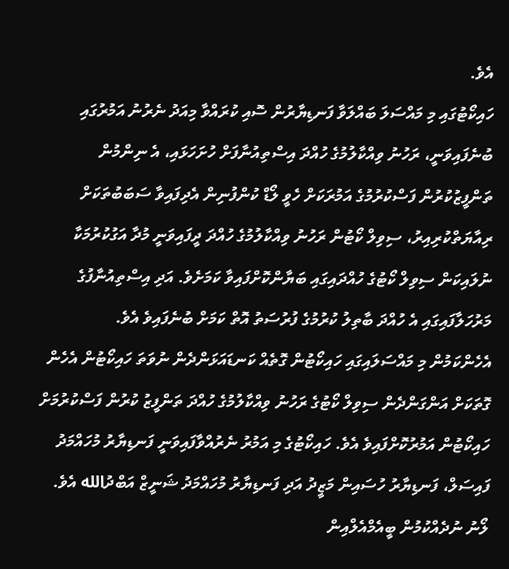އެވެ.
ހައިކޯޓުގައި މި މައްސަލަ ބައްލަވާ ފަނޑިޔާރުން ސޮއި ކުރައްވާ މިއަދު ނެރުނު އަމުރުގައި ބުނެފައިވަނީ، ރަހުނު ވިއްކާލުމުގެ ހުއްދަ އިސްތިއުނާފަށް ހުށަހަޅައި، އެ ނިންމުން ތަންފީޒުކުރުން ފަސްކުރުމުގެ އަމުރަކަށް ހެވީ ލޯޑް ކުންފުނިން އެދިފައިވާ ސަބަބުތަކަށް ރިއާޔަތްކުރިއިރު، ސިވިލް ކޯޓުން ރަހުނު ވިއްކާލުމުގެ ހުއްދަ ދީފައިވަނީ މުދާ އަގުކުރުމަކާ ނުލައިކަން ސިވިލް ކޯޓުގެ ހުއްދައިގައި ބަޔާންކޮށްފައިވާ ކަމަށެވެ. އަދި އިސްތިއުނާފުގެ މަރުހަލާފައިގައި އެ ހުއްދަ ބާތިލު ކުރުމުގެ ފުރުސަތު އޮތް ކަމަށް ބުނެފައިވެ އެވެ.
އެހެންކަމުން މި މައްސަލައިގައި ހައިކޯޓުން ގޮތެއް ކަނޑައަޅަންދެން ނުވަތަ ހައިކޯޓުން އެހެން ގޮތަކަށް އަންގަންދެން ސިވިލް ކޯޓުގެ ރަހުނު ވިއްކާލުމުގެ ހުއްދަ ތަންފީޒު ކުރުން ފަސްކުރުމަށް ހައިކޯޓުން އަމުރުކޮށްފައިވެ އެވެ. ހައިކޯޓުގެ މި އަމުރު ނެރުއްވާފައިވަނީ ފަނޑިޔާރު މުހައްމަދު ފައިސަލް، ފަނޑިޔާރު ހުސައިން މަޒީދު އަދި ފަނޑިޔާރު މުހައްމަދު ޝަނީޒް އަބްދުالله އެވެ.
ލޯނު ނުދެއްކުމުން ބީއެމްއެލްއިން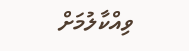ވިއްކާލުމަށް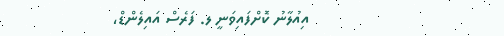އިއުލާނު ކޮށްފައިވަނީ ލ. ފަރެސް އައިލެންޑް،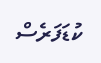ކުޑަފަރެސް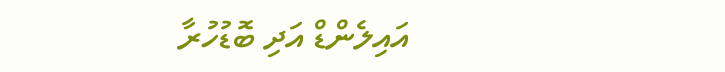އައިލެންޑް އަދި ބޮޑުހުރާ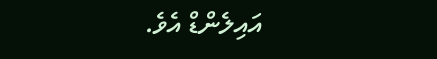އައިލެންޑް އެވެ.